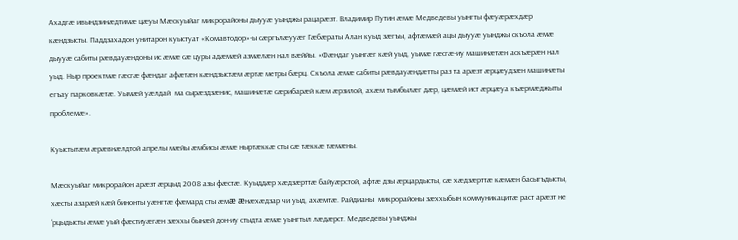Ахадгæ ивындзинæдтимæ цæуы Мæскуыйаг микрорайоны дыууæ уынджы рацарæзт. Владимир Путин æмæ Медведевы уынгты фæуæрæхдæр кæндзысты. Паддзахадон унитарон куыстуат «Комавтодор»-ы сæргълæууæг Гæбæраты Алан куыд зæгъы, афтæмæй ацы дыууæ уынджы скъола æмæ дыууæ сабиты рæвдауæндоны ис æмæ сæ цуры адæмæй азмæлæн нал вæййы. «Фæндаг уынгæг кæй уыд, уымæ гæсгæ-иу машинæтæн аскъæрæн нал уыд. Ныр проектмæ гæсгæ фæндаг афæтæн кæндзыстæм æртæ метры бæрц. Скъола æмæ сабиты рæвдауæндæтты раз та арæзт æрцæудзæн машинæты егъау парковкæтæ. Уымæй уæлдай  ма сырæздзæнис, машинæтæ сæрибарæй кæм æрзилой, ахæм тымбылæг дæр, цæмæй ист æрцæуа къæрмæджыты проблемæ».

Куыстытæм æрæвнæлдтой апрелы мæйы æмбисы æмæ ныртæккæ сты сæ тæккæ тæмæны.

Мæскуыйаг микрорайон арæзт æрцыд 2008 азы фæстæ. Куыддæр хæдзæрттæ байуæрстой, афтæ дзы æрцардысты, сæ хæдзæрттæ кæмæн басыгъдысты, хæсты азарæй кæй бинонты уæнгтæ фæмард сты æмæ æнæхæдзар чи уыд, ахæмтæ. Райдианы  микрорайоны зæххыбын коммуникацитæ раст арæзт не ‘рцыдысты æмæ уый фæстиуæгæн зæххы бынæй дон-иу стыдта æмæ уынгтыл лæдæрст. Медведевы уынджы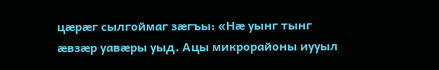цæрæг сылгоймаг зæгъы: «Нæ уынг тынг æвзæр уавæры уыд. Ацы микрорайоны иууыл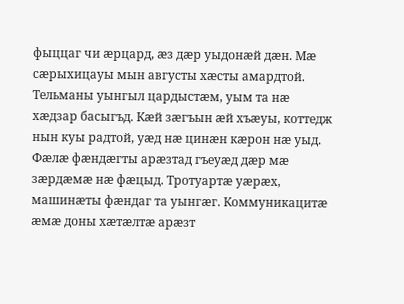фыццаг чи æрцард, æз дæр уыдонæй дæн. Мæ сæрыхицауы мын августы хæсты амардтой. Тельманы уынгыл цардыстæм, уым та нæ хæдзар басыгъд. Кæй зæгъын æй хъæуы, коттедж нын куы радтой, уæд нæ цинæн кæрон нæ уыд. Фæлæ фæндæгты арæзтад гъеуæд дæр мæ зæрдæмæ нæ фæцыд. Тротуартæ уæрæх, машинæты фæндаг та уынгæг. Коммуникацитæ æмæ доны хæтæлтæ арæзт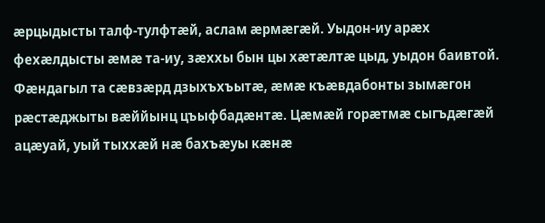æрцыдысты талф-тулфтæй, аслам æрмæгæй. Уыдон-иу арæх фехæлдысты æмæ та-иу, зæххы бын цы хæтæлтæ цыд, уыдон баивтой. Фæндагыл та сæвзæрд дзыхъхъытæ, æмæ къæвдабонты зымæгон рæстæджыты вæййынц цъыфбадæнтæ. Цæмæй горæтмæ сыгъдæгæй ацæуай, уый тыххæй нæ бахъæуы кæнæ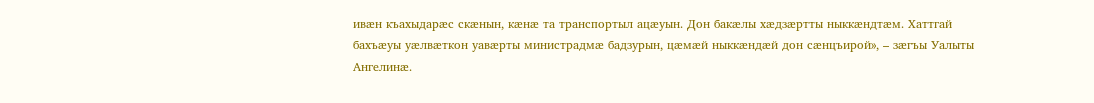ивæн къахыдарæс скæнын, кæнæ та транспортыл ацæуын. Дон бакæлы хæдзæртты ныккæндтæм. Хаттгай бахъæуы уæлвæткон уавæрты министрадмæ бадзурын, цæмæй ныккæндæй дон сæнцъирой», – зæгъы Уалыты Ангелинæ.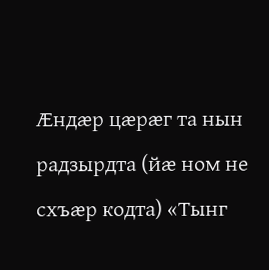Æндæр цæрæг та нын радзырдта (йæ ном не схъæр кодта) «Тынг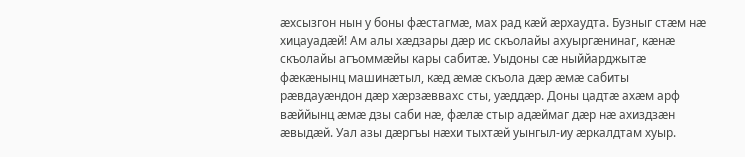æхсызгон нын у боны фæстагмæ, мах рад кæй æрхаудта. Бузныг стæм нæ хицауадæй! Ам алы хæдзары дæр ис скъолайы ахуыргæнинаг, кæнæ скъолайы агъоммæйы кары сабитæ. Уыдоны сæ ныййарджытæ фæкæнынц машинæтыл, кæд æмæ скъола дæр æмæ сабиты рæвдауæндон дæр хæрзæввахс сты, уæддæр. Доны цадтæ ахæм арф вæййынц æмæ дзы саби нæ, фæлæ стыр адæймаг дæр нæ ахиздзæн æвыдæй. Уал азы дæргъы нæхи тыхтæй уынгыл-иу æркалдтам хуыр.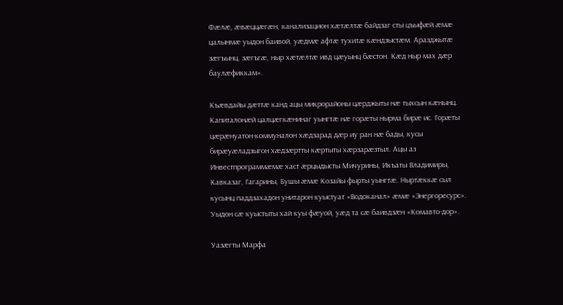Фæлæ, æвæццæгæн, канализацион хæтæлтæ байдзаг сты цъыфæй æмæ цалынмæ уыдон баивой, уæдмæ афтæ тухитæ кæндзыстæм. Аразджытæ зæгъынц, зæгъгæ, ныр хæтæлтæ ивд цæуынц бæстон. Кæд ныр мах дæр баулæфиккам».

Къæвдайы дæттæ канд ацы микрорайоны цæрджыты нæ тыхсын кæнынц. Капиталонæй цалцæгкæнинаг уынгтæ нæ горæты нырма бирæ ис. Горæты цæрæнуатон-коммуналон хæдзарад дæр иу ран нæ бады, кусы бирæуæладзыгон хæдзæртты кæртыты хæрзарæзтыл. Ацы аз Инвестпрограммæмæ хаст æрцыдысты Мичурины, Икъаты Владимиры, Кавказаг, Гагарины, Бушы æмæ Козайы фырты уынгтæ. Ныртæккæ сыл кусынц паддзахадон унитарон куыстуат «Водоканал» æмæ «Энергоресурс». Уыдон сæ куыстыты хай куы фæуой, уæд та сæ баивдзæн «Комавто-дор».

Уазæгты Марфа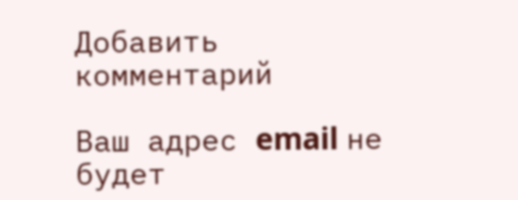Добавить комментарий

Ваш адрес email не будет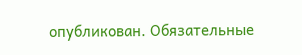опубликован. Обязательные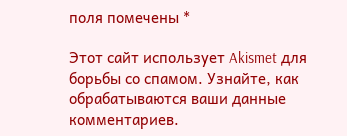поля помечены *

Этот сайт использует Akismet для борьбы со спамом. Узнайте, как обрабатываются ваши данные комментариев.